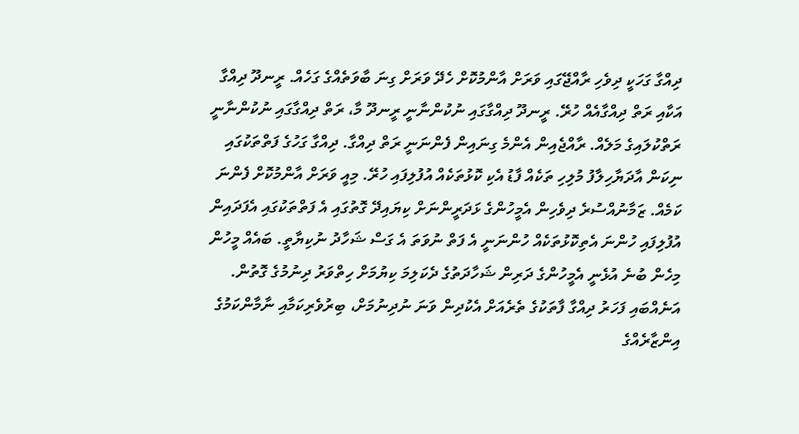ދިއްގާ ގަހަކީ ދިވެހި ރާއްޖޭގައި ވަރަށް އާންމުކޮށް ހެދޭ ވަރަށް ގިނަ ބާވަތެއްގެ ގަހެއް. ރީނދޫ ދިއްގާ އަކާއި ރަތް ދިއްގާއެއް ހުރޭ. ރީނދޫ ދިއްގާގައި ނުކުންނާނީ ރީނދޫ މާ، ރަތް ދިއްގާގައި ނުކުންނާނީ ރަތްކުލައިގެ މަލެއް. ރާއްޖެއިން އެންމެ ގިނައިން ފެންނަނީ ރަތް ދިއްގާ. ދިއްގާ ގަހުގެ ފަތްތަކުގައި ނިކަން އާދަޔާހިލާފު މުލިހި ތަކެއް ފާޑު އެކި ކޮޅުތަކެއް އުފުލިފައި ހުރޭ. މިއީ ވަރަށް އާންމުކޮށް ފެންނަ ކަމެއް. ޒަމާނުއްސުރެ ދިވެހިން އެމީހުންގެ ޅަދަރީންނަށް ކިޔައިދޭ ގޮތުގައި އެ ފަތްތަކުގައި އެފަދައިން އުފުލިފައި ހުންނަ އެތިކޮޅުތަކެއް ހުންނަނީ އެ ފަތް ނުވަތަ އެ ގަސް ޝަހާދު ނުކިޔާތީ. ބައެއް މީހުން މިހެން ބުނެ އުޅެނީ އެމީހުންގެ ދަރިން ޝަހާދަތުގެ ދެކަލިމަ ކިޔުމަށް ހިތްވަރު ދިނުމުގެ ގޮތުން. އަނެއްބައި ފަހަރު ދިއްގާ ފާތަކުގެ ތެރެއަށް އެކުދިން ވަނަ ނުދިނުމަށް، ބިރުވެރިކަމާއި ނާމާންކަމުގެ އިންޒާރެއްގެ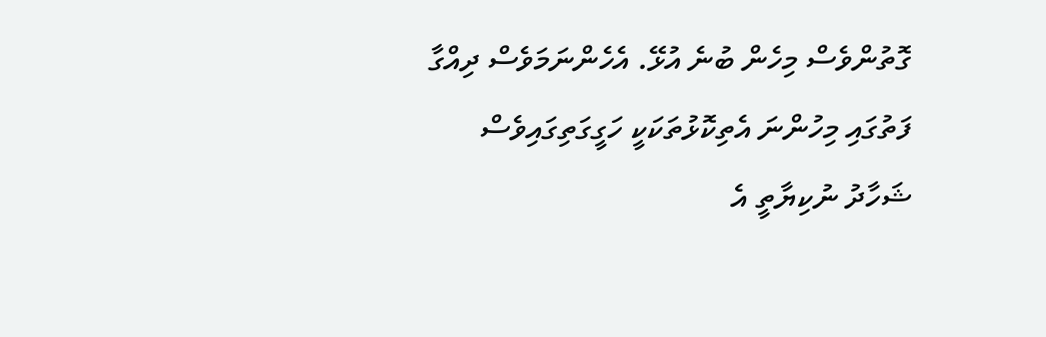ގޮތުންވެސް މިހެން ބުނެ އުޅޭ. އެހެންނަމަވެސް ދިއްގާ ފަތުގައި މިހުންނަ އެތިކޮޅުތަކަކީ ހަގީގަތިގައިވެސް ޝަހާދު ނުކިޔާތީ އެ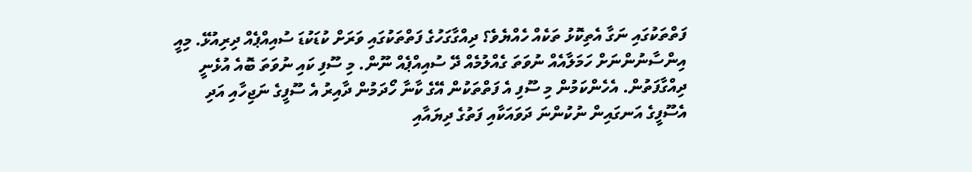ފަތްތަކުގައި ނަގާ އެތިކޮޅު ތަކެއް ހެއްޔެވެ؟ ދިއްގާގަހުގެ ފަތްތަކުގައި ވަރަށް ކުޑަކުޑަ ސުއިއްޕެއް ދިރިއުޅޭ. މިއީ އިންސާނުންނަށް ހަމަލާއެއް ނުވަތަ ގެއްލުމެއް ދޭ ސުއިއްޕެއް ނޫން. މި ސޫފި ކައި ނުވަތަ ބޮއެ އުޅެނީ ދިއްގާފަތުން. އެހެންކަމުން މި ސޫފި އެ ފަތްތަކުން އޭގެ ކާނާ ހޯދަމުން ދާއިރު އެ ސޫފީގެ ނަޖިހާއި އަދި އެސޫފީގެ އަނގައިން ނުކުންނަ ދަވައަކާއި ފަތުގެ ދިޔައާއި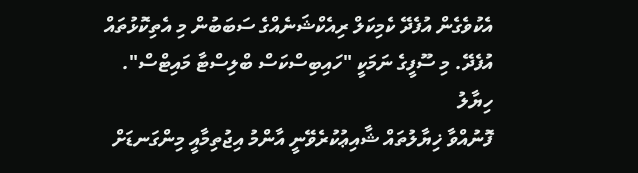އެކުވެގެން އުފެދޭ ކެމިކަލް ރިއެކްޝަނެއްގެ ސަބަބުން މި އެތިކޮޅުތައް އުފެދޭ. މި ސޫފީގެ ނަމަކީ "ހައިބިސްކަސް ބްލިސްޓާ މައިޓްސް".
ހިޔާލު
ފޮނުއްވާ ޚިޔާލުތައް ޝާއިޢުކުރެވޭނީ އާންމު އިޖުތިމާއީ މިންގަނޑަށް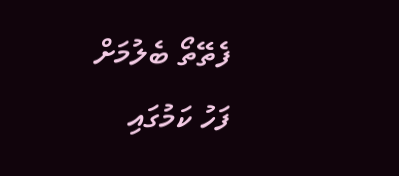ފެތޭތޯ ބެލުމަށް ފަހު ކަމުގައި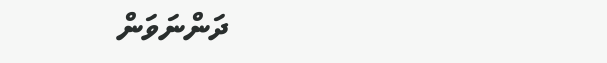ދަންނަވަން